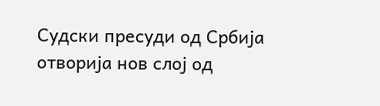Судски пресуди од Србија отворија нов слој од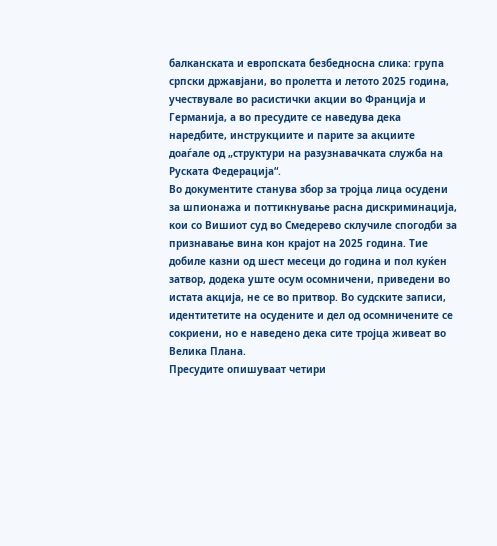балканската и европската безбедносна слика: група српски државјани, во пролетта и летото 2025 година, учествувале во расистички акции во Франција и Германија, а во пресудите се наведува дека наредбите, инструкциите и парите за акциите доаѓале од „структури на разузнавачката служба на Руската Федерација“.
Во документите станува збор за тројца лица осудени за шпионажа и поттикнување расна дискриминација, кои со Вишиот суд во Смедерево склучиле спогодби за признавање вина кон крајот на 2025 година. Тие добиле казни од шест месеци до година и пол куќен затвор, додека уште осум осомничени, приведени во истата акција, не се во притвор. Во судските записи, идентитетите на осудените и дел од осомничените се сокриени, но е наведено дека сите тројца живеат во Велика Плана.
Пресудите опишуваат четири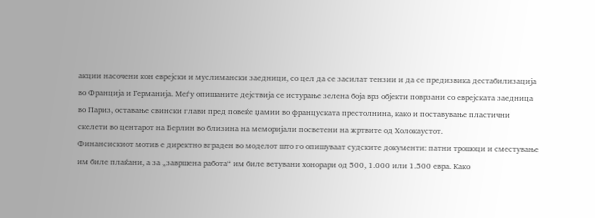акции насочени кон еврејски и муслимански заедници, со цел да се засилат тензии и да се предизвика дестабилизација во Франција и Германија. Меѓу опишаните дејствија се истурање зелена боја врз објекти поврзани со еврејската заедница во Париз, оставање свински глави пред повеќе џамии во француската престолнина, како и поставување пластични скелети во центарот на Берлин во близина на меморијали посветени на жртвите од Холокаустот.
Финансискиот мотив е директно вграден во моделот што го опишуваат судските документи: патни трошоци и сместување им биле плаќани, а за „завршена работа“ им биле ветувани хонорари од 500, 1.000 или 1.500 евра. Како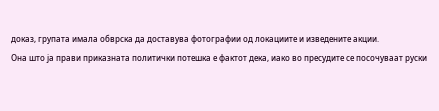доказ, групата имала обврска да доставува фотографии од локациите и изведените акции.
Она што ја прави приказната политички потешка е фактот дека, иако во пресудите се посочуваат руски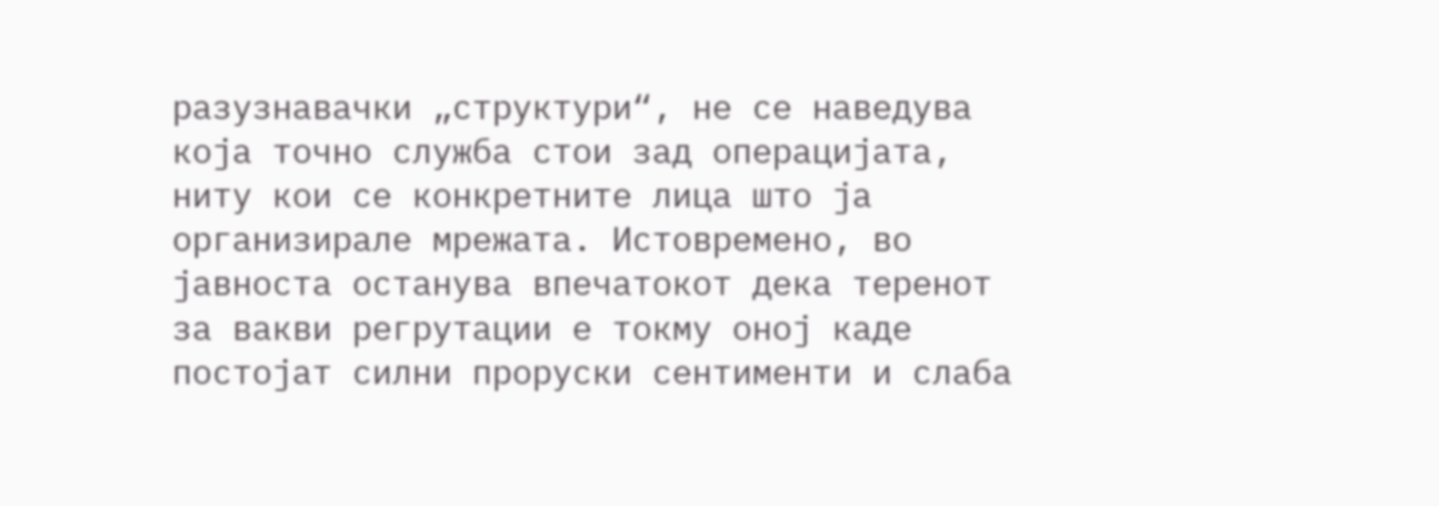разузнавачки „структури“, не се наведува која точно служба стои зад операцијата, ниту кои се конкретните лица што ја организирале мрежата. Истовремено, во јавноста останува впечатокот дека теренот за вакви регрутации е токму оној каде постојат силни проруски сентименти и слаба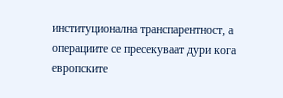институционална транспарентност, а операциите се пресекуваат дури кога европските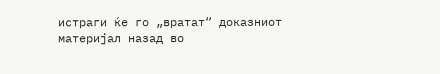истраги ќе го „вратат“ доказниот материјал назад во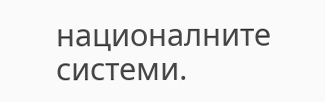националните системи.